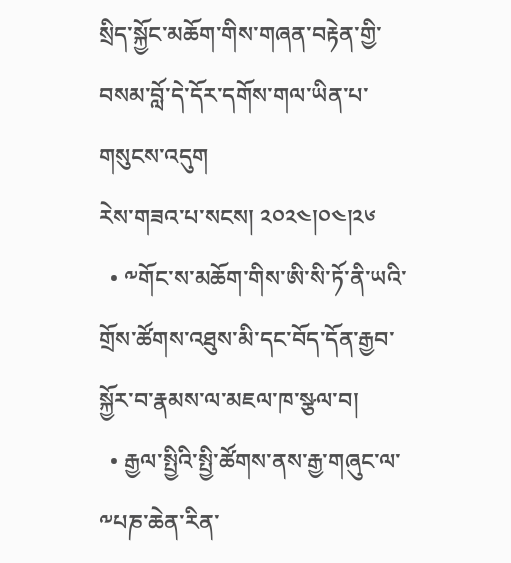སྲིད་སྐྱོང་མཆོག་གིས་གཞན་བརྟེན་གྱི་བསམ་བློ་དེ་དོར་དགོས་གལ་ཡིན་པ་གསུངས་འདུག
རེས་གཟའ་པ་སངས། ༢༠༢༤།༠༤།༢༦
  • ༸གོང་ས་མཆོག་གིས་ཨི་སི་ཏོ་ནི་ཡའི་གྲོས་ཚོགས་འཐུས་མི་དང་བོད་དོན་རྒྱབ་སྐྱོར་བ་རྣམས་ལ་མཇལ་ཁ་སྩལ་བ།
  • རྒྱལ་སྤྱིའི་སྤྱི་ཚོགས་ནས་རྒྱ་གཞུང་ལ་༸པཎ་ཆེན་རིན་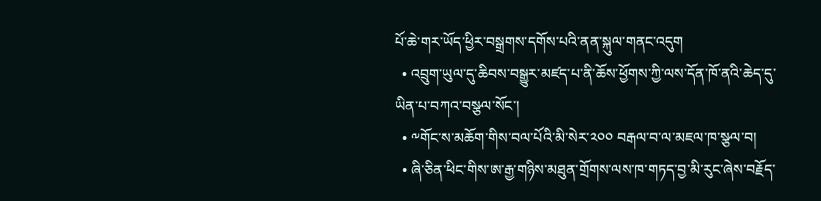པོ་ཆེ་གར་ཡོད་ཕྱིར་བསྒྲགས་དགོས་པའི་ནན་སྐུལ་གནང་འདུག
  • འབྲུག་ཡུལ་དུ་ཆིབས་བསྒྱུར་མཛད་པ་ནི་ཆོས་ཕྱོགས་ཀྱི་ལས་དོན་ཁོ་ནའི་ཆེད་དུ་ཡིན་པ་བཀའ་བསྩལ་སོང་།
  • ༸གོང་ས་མཆོག་གིས་བལ་པོའི་མི་སེར་༢༠༠ བརྒལ་བ་ལ་མཇལ་ཁ་སྩལ་བ།
  • ཞི་ཅིན་ཕིང་གིས་ཨ་རྒྱ་གཉིས་མཐུན་གྲོགས་ལས་ཁ་གཏད་བྱ་མི་རུང་ཞེས་བརྗོད་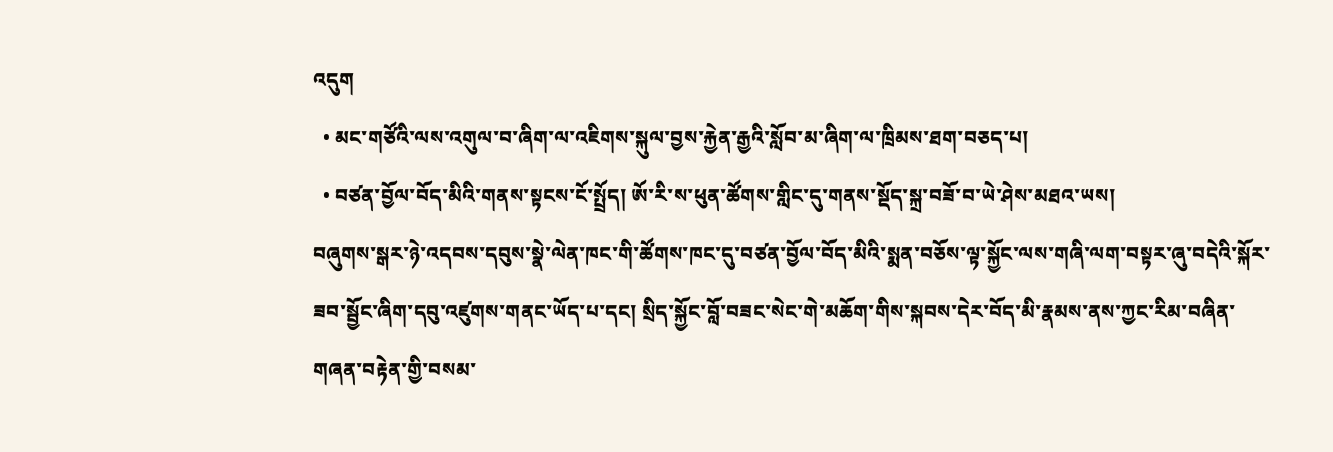འདུག
  • མང་གཙོའི་ལས་འགུལ་བ་ཞིག་ལ་འཇིགས་སྐུལ་བྱས་རྐྱེན་རྒྱའི་སློབ་མ་ཞིག་ལ་ཁྲིམས་ཐག་བཅད་པ།
  • བཙན་བྱོལ་བོད་མིའི་གནས་སྟངས་ངོ་སྤྲོད། ཨོ་རི་ས་ཕུན་ཚོགས་གླིང་དུ་གནས་སྡོད་སྐྲ་བཟོ་བ་ཡེ་ཤེས་མཐའ་ཡས།
བཞུགས་སྒར་ཉེ་འདབས་དབུས་སྣེ་ལེན་ཁང་གི་ཚོགས་ཁང་དུ་བཙན་བྱོལ་བོད་མིའི་སྨན་བཅོས་ལྟ་སྐྱོང་ལས་གཞི་ལག་བསྟར་ཞུ་བདེའི་སྐོར་ཟབ་སྦྱོང་ཞིག་དབུ་འཛུགས་གནང་ཡོད་པ་དང། སྲིད་སྐྱོང་བློ་བཟང་སེང་གེ་མཆོག་གིས་སྐབས་དེར་བོད་མི་རྣམས་ནས་ཀྱང་རིམ་བཞིན་གཞན་བརྟེན་གྱི་བསམ་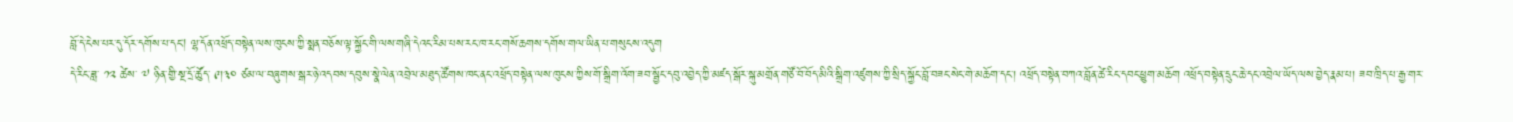བློ་དེ་ངེས་པར་དུ་དོར་དགོས་པ་དང། ལྷ་དོན་འཕྲོད་བསྟེན་ལས་ཁུངས་ཀྱི་སྨན་བཅོས་ལྟ་སྐྱོང་གི་ལས་གཞི་དེའང་རིམ་པས་རང་ཁ་རང་གསོ་ཆགས་དགོས་གལ་ཡིན་པ་གསུངས་འདུག
དེ་རིང་ཟླ་ ༡༢ ཚེས་ ༧ ཉིན་གྱི་སྔ་དྲོ་ཚོུད་ ༩།༣༠ ཙམ་ལ་བཞུགས་སྒར་ཉེ་འདབས་དབུས་སྣེ་ལེན་འབྲེལ་མཐུད་ཚོགས་ཁང་ནང་འཕྲོད་བསྟེན་ལས་ཁུངས་ཀྱིས་གོ་སྒྲིག་འོག་ཟབ་སྦྱོང་དབུ་འབྱེད་ཀྱི་མཛད་སྒོར་སྐུ་མགྲོན་གཙོ་བོ་བོད་མིའི་སྒྲིག་འཛུགས་ཀྱི་སྲིད་སྐྱོང་བློ་བཟང་སེང་གེ་མཆོག་དང་། འཕྲོད་བསྟེན་བཀའ་བློན་ཚེ་རིང་དབང་ཕྱུག་མཆོག འཕྲོད་བསྟེན་དྲུང་ཆེ་དང་འབྲེལ་ཡོད་ལས་བྱེད་རྣམ་པ། ཟབ་ཁྲིད་པ་རྒྱ་གར་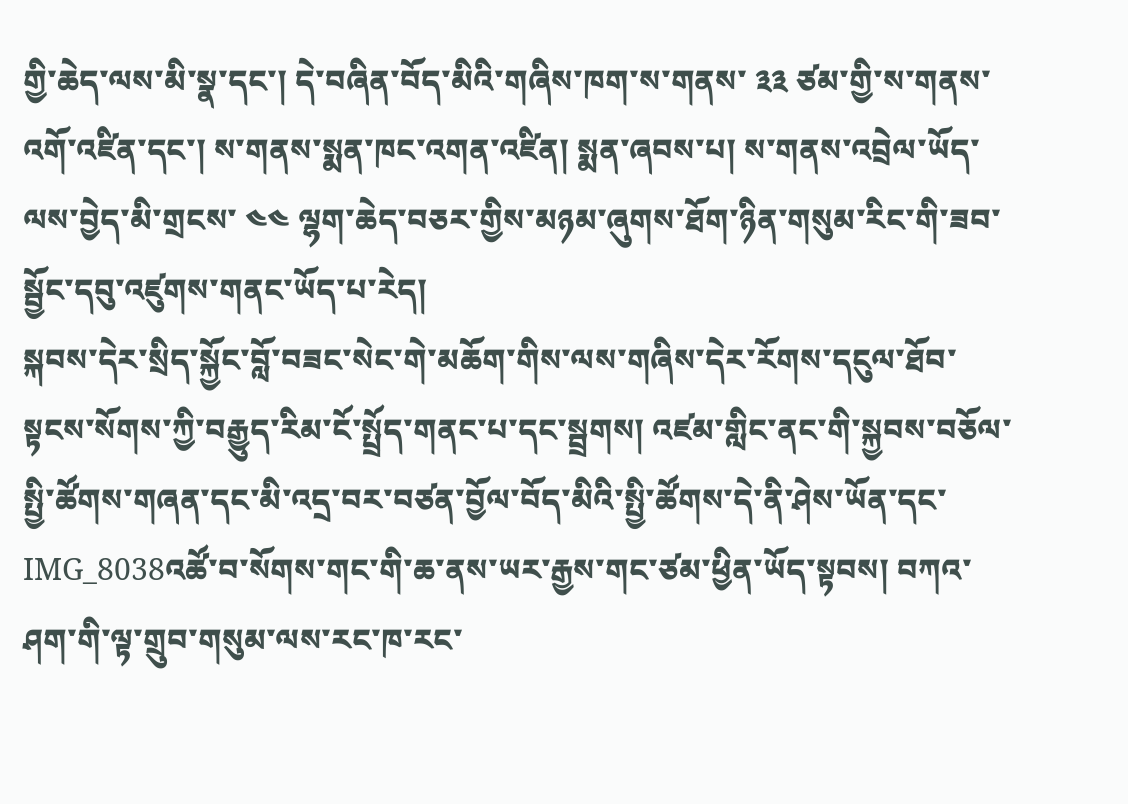གྱི་ཆེད་ལས་མི་སྣ་དང་། དེ་བཞིན་བོད་མིའི་གཞིས་ཁག་ས་གནས་ ༣༣ ཙམ་གྱི་ས་གནས་འགོ་འཛིན་དང་། ས་གནས་སྨན་ཁང་འགན་འཛིན། སྨན་ཞབས་པ། ས་གནས་འབྲེལ་ཡོད་ལས་བྱེད་མི་གྲངས་ ༤༤ ལྷག་ཆེད་བཅར་གྱིས་མཉམ་ཞུགས་ཐོག་ཉིན་གསུམ་རིང་གི་ཟབ་སྦྱོང་དབུ་འཛུགས་གནང་ཡོད་པ་རེད།
སྐབས་དེར་སྲིད་སྐྱོང་བློ་བཟང་སེང་གེ་མཆོག་གིས་ལས་གཞིས་དེར་རོགས་དངུལ་ཐོབ་སྟངས་སོགས་ཀྱི་བརྒྱུད་རིམ་ངོ་སྤྲོད་གནང་པ་དང་སྦྲགས། འཛམ་གླིང་ནང་གི་སྐྱབས་བཅོལ་སྤྱི་ཚོགས་གཞན་དང་མི་འདྲ་བར་བཙན་བྱོལ་བོད་མིའི་སྤྱི་ཚོགས་དེ་ནི་ཤེས་ཡོན་དང་IMG_8038འཚོ་བ་སོགས་གང་གི་ཆ་ནས་ཡར་རྒྱས་གང་ཙམ་ཕྱིན་ཡོད་སྟབས། བཀའ་ཤག་གི་ལྟ་གྲུབ་གསུམ་ལས་རང་ཁ་རང་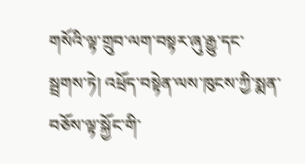གསོའི་ལྟ་གྲུབ་ལག་བསྟར་ཞུ་རྒྱུ་དང་སྦྲགས་ཏེ། འཕྲོད་བསྟེན་ལས་ཁུངས་ཀྱི་སྨན་བཅོས་ལྟ་སྐྱོང་གི་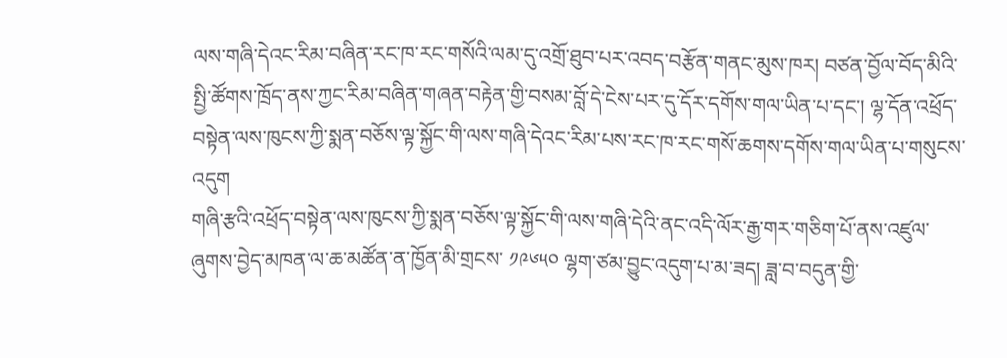ལས་གཞི་དེའང་རིམ་བཞིན་རང་ཁ་རང་གསོའི་ལམ་དུ་འགྲོ་ཐུབ་པར་འབད་བརྩོན་གནང་མུས་ཁར། བཙན་བྱོལ་བོད་མིའི་སྤྱི་ཚོགས་ཁྲོད་ནས་ཀྱང་རིམ་བཞིན་གཞན་བརྟེན་གྱི་བསམ་བློ་དེ་ངེས་པར་དུ་དོར་དགོས་གལ་ཡིན་པ་དང་། ལྷ་དོན་འཕྲོད་བསྟེན་ལས་ཁུངས་ཀྱི་སྨན་བཅོས་ལྟ་སྐྱོང་གི་ལས་གཞི་དེའང་རིམ་པས་རང་ཁ་རང་གསོ་ཆགས་དགོས་གལ་ཡིན་པ་གསུངས་འདུག
གཞི་རྩའི་འཕྲོད་བསྟེན་ལས་ཁུངས་ཀྱི་སྨན་བཅོས་ལྟ་སྐྱོང་གི་ལས་གཞི་དེའི་ནང་འདི་ལོར་རྒྱ་གར་གཅིག་པོ་ནས་འཛུལ་ཞུགས་བྱེད་མཁན་ལ་ཆ་མཚོན་ན་ཁྱོན་མི་གྲངས་ ༡༩༦༥༠ ལྷག་ཙམ་བྱུང་འདུག་པ་མ་ཟད། ཟླ་བ་བདུན་གྱི་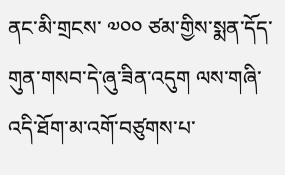ནང་མི་གྲངས་ ༧༠༠ ཙམ་གྱིས་སྨན་དོད་གུན་གསབ་དེ་ཞུ་ཟིན་འདུག ལས་གཞི་འདི་ཐོག་མ་འགོ་བཙུགས་པ་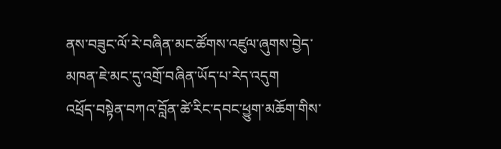ནས་བཟུང་ལོ་རེ་བཞིན་མང་ཚོགས་འཛུལ་ཞུགས་བྱེད་མཁན་ཇེ་མང་དུ་འགྲོ་བཞིན་ཡོད་པ་རེད་འདུག
འཕྲོད་བསྟེན་བཀའ་བློན་ཚེ་རིང་དབང་ཕྱུག་མཆོག་གིས་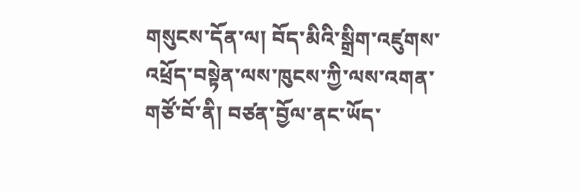གསུངས་དོན་ལ། བོད་མིའི་སྒྲིག་འཛུགས་འཕྲོད་བསྟེན་ལས་ཁུངས་ཀྱི་ལས་འགན་གཙོ་བོ་ནི། བཙན་བྱོལ་ནང་ཡོད་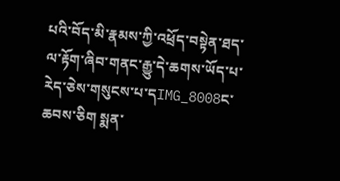པའི་བོད་མི་རྣམས་ཀྱི་འཕྲོད་བསྟེན་ཐད་ལ་རྟོག་ཞིབ་གནང་རྒྱུ་དེ་ཆགས་ཡོད་པ་རེད་ཅེས་གསུངས་པ་དIMG_8008ང་ཆབས་ཅིག སྨན་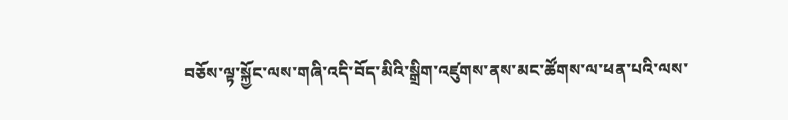བཅོས་ལྟ་སྐྱོང་ལས་གཞི་འདི་བོད་མིའི་སྒྲིག་འཛུགས་ནས་མང་ཚོགས་ལ་ཕན་པའི་ལས་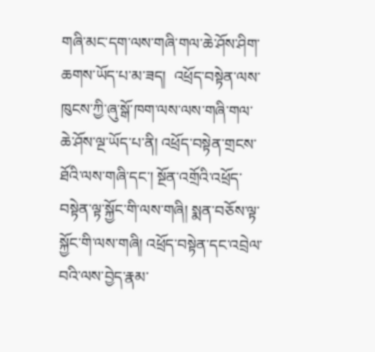གཞི་མང་དག་ལས་གཞི་གལ་ཆེ་ཤོས་ཤིག་ཆགས་ཡོད་པ་མ་ཟད།  འཕྲོད་བསྟེན་ལས་ཁུངས་ཀྱི་ཞུ་སྒོ་ཁག་ལས་ལས་གཞི་གལ་ཆེ་ཤོས་ལྔ་ཡོད་པ་ནི། འཕྲོད་བསྟེན་གྲངས་ཐོའི་ལས་གཞི་དང་། སྔོན་འགྲོའི་འཕྲོད་བསྟེན་ལྟ་སྐྱོང་གི་ལས་གཞི། སྨན་བཅོས་ལྟ་སྐྱོང་གི་ལས་གཞི། འཕྲོད་བསྟེན་དང་འབྲེལ་བའི་ལས་བྱེད་རྣམ་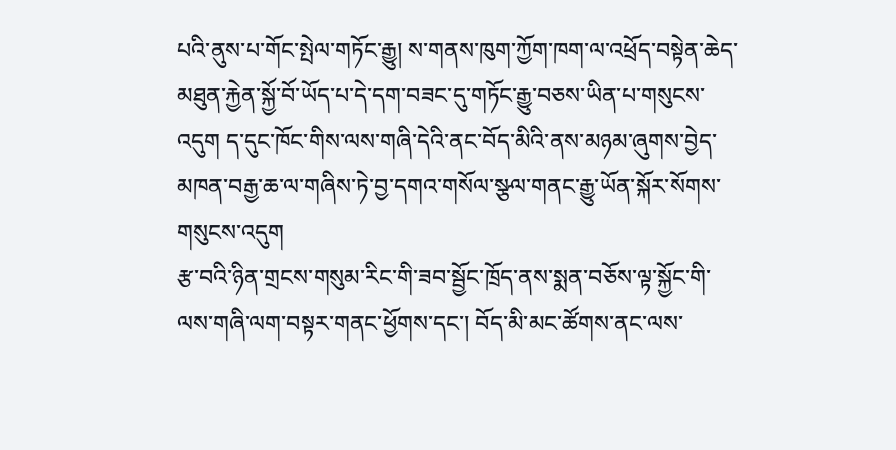པའི་ནུས་པ་གོང་སྤེལ་གཏོང་རྒྱུ། ས་གནས་ཁུག་ཀྱོག་ཁག་ལ་འཕྲོད་བསྟེན་ཆེད་མཐུན་རྐྱེན་སྐྱོ་བོ་ཡོད་པ་དེ་དག་བཟང་དུ་གཏོང་རྒྱུ་བཅས་ཡིན་པ་གསུངས་འདུག ད་དུང་ཁོང་གིས་ལས་གཞི་དེའི་ནང་བོད་མིའི་ནས་མཉམ་ཞུགས་བྱེད་མཁན་བརྒྱ་ཆ་ལ་གཞིས་ཏེ་བྱ་དགའ་གསོལ་སྩལ་གནང་རྒྱུ་ཡོན་སྐོར་སོགས་གསུངས་འདུག
རྩ་བའི་ཉིན་གྲངས་གསུམ་རིང་གི་ཟབ་སྦྱོང་ཁྲོད་ནས་སྨན་བཅོས་ལྟ་སྐྱོང་གི་ལས་གཞི་ལག་བསྟར་གནང་ཕྱོགས་དང་། བོད་མི་མང་ཚོགས་ནང་ལས་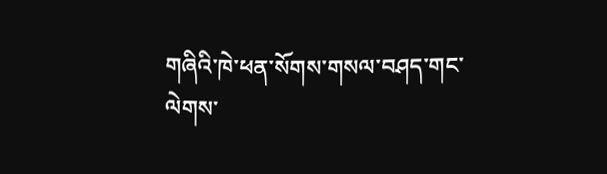གཞིའི་ཁེ་ཕན་སོགས་གསལ་བཤད་གང་ལེགས་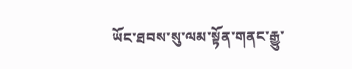ཡོང་ཐབས་སུ་ལམ་སྟོན་གནང་རྒྱུ་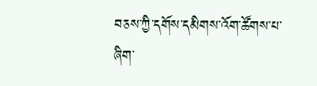བཅས་ཀྱི་དགོས་དམིགས་འོག་ཚོགས་པ་ཞིག་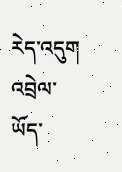རེད་འདུག
འབྲེལ་ཡོད་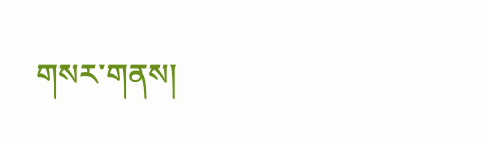གསར་གནས།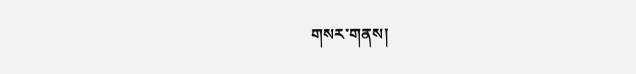གསར་གནས།